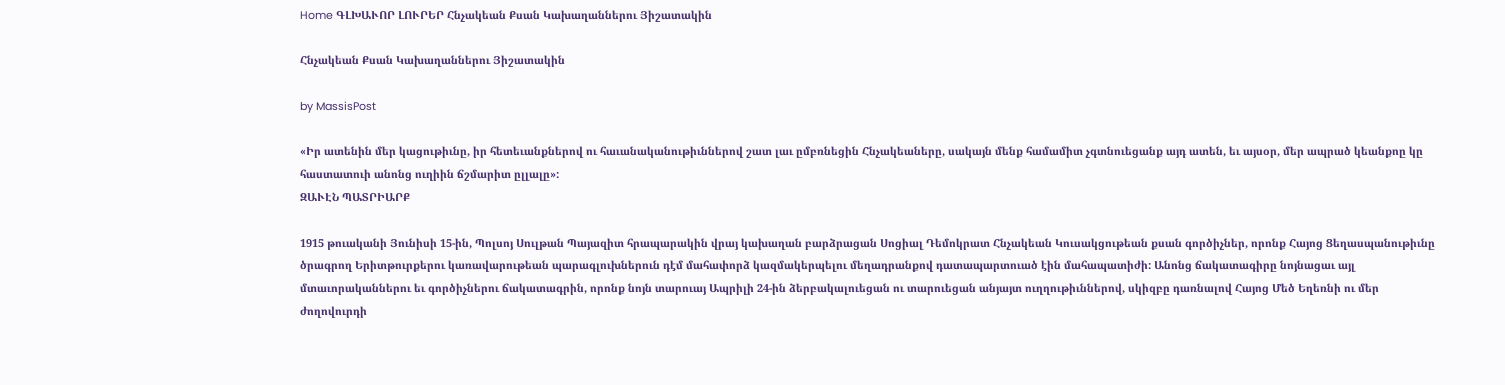Home ԳԼԽԱՒՈՐ ԼՈՒՐԵՐ Հնչակեան Քսան Կախաղաններու Յիշատակին

Հնչակեան Քսան Կախաղաններու Յիշատակին

by MassisPost

«Իր ատենին մեր կացութիւնը, իր հետեւանքներով ու հաւանականութիւններով շատ լաւ ըմբռնեցին Հնչակեաները, սակայն մենք համամիտ չգտնուեցանք այդ ատեն, եւ այսօր, մեր ապրած կեանքոը կը հաստատուի անոնց ուղիին ճշմարիտ ըլլալը»:
ԶԱՒԷՆ ՊԱՏՐԻԱՐՔ

1915 թուականի Յունիսի 15-ին, Պոլսոյ Սուլթան Պայազիտ հրապարակին վրայ կախաղան բարձրացան Սոցիալ Դեմոկրատ Հնչակեան Կուսակցութեան քսան գործիչներ, որոնք Հայոց Ցեղասպանութիւնը ծրագրող Երիտթուրքերու կառավարութեան պարագլուխներուն դէմ մահափորձ կազմակերպելու մեղադրանքով դատապարտուած էին մահապատիժի: Անոնց ճակատագիրը նոյնացաւ այլ մտաւորականներու եւ գործիչներու ճակատագրին, որոնք նոյն տարուայ Ապրիլի 24-ին ձերբակալուեցան ու տարուեցան անյայտ ուղղութիւններով, սկիզբը դառնալով Հայոց Մեծ Եղեռնի ու մեր ժողովուրդի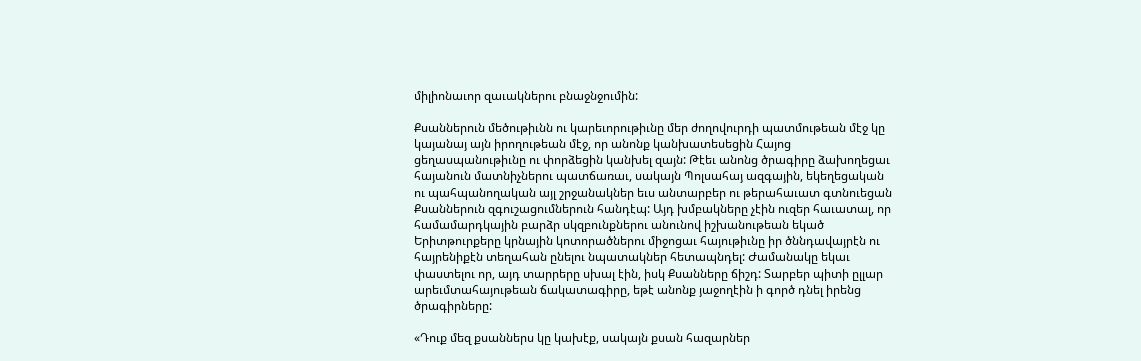միլիոնաւոր զաւակներու բնաջնջումին:

Քսաններուն մեծութիւնն ու կարեւորութիւնը մեր ժողովուրդի պատմութեան մէջ կը կայանայ այն իրողութեան մէջ, որ անոնք կանխատեսեցին Հայոց ցեղասպանութիւնը ու փորձեցին կանխել զայն: Թէեւ անոնց ծրագիրը ձախողեցաւ հայանուն մատնիչներու պատճառաւ, սակայն Պոլսահայ ազգային, եկեղեցական ու պահպանողական այլ շրջանակներ եւս անտարբեր ու թերահաւատ գտնուեցան Քսաններուն զգուշացումներուն հանդէպ: Այդ խմբակները չէին ուզեր հաւատալ, որ համամարդկային բարձր սկզբունքներու անունով իշխանութեան եկած Երիտթուրքերը կրնային կոտորածներու միջոցաւ հայութիւնը իր ծննդավայրէն ու հայրենիքէն տեղահան ընելու նպատակներ հետապնդել: Ժամանակը եկաւ փաստելու որ, այդ տարրերը սխալ էին, իսկ Քսանները ճիշդ: Տարբեր պիտի ըլլար արեւմտահայութեան ճակատագիրը, եթէ անոնք յաջողէին ի գործ դնել իրենց ծրագիրները:

«Դուք մեզ քսաններս կը կախէք, սակայն քսան հազարներ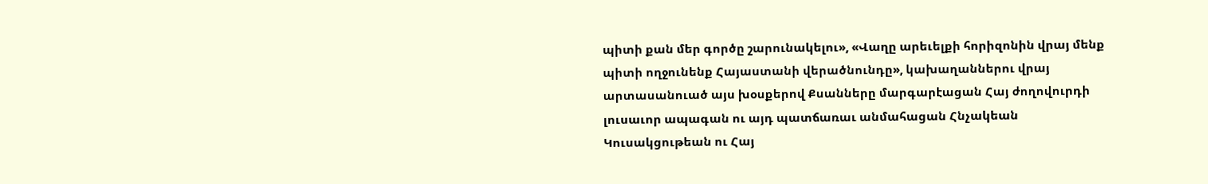պիտի քան մեր գործը շարունակելու», «Վաղը արեւելքի հորիզոնին վրայ մենք պիտի ողջունենք Հայաստանի վերածնունդը», կախաղաններու վրայ արտասանուած այս խօսքերով Քսանները մարգարէացան Հայ ժողովուրդի լուսաւոր ապագան ու այդ պատճառաւ անմահացան Հնչակեան Կուսակցութեան ու Հայ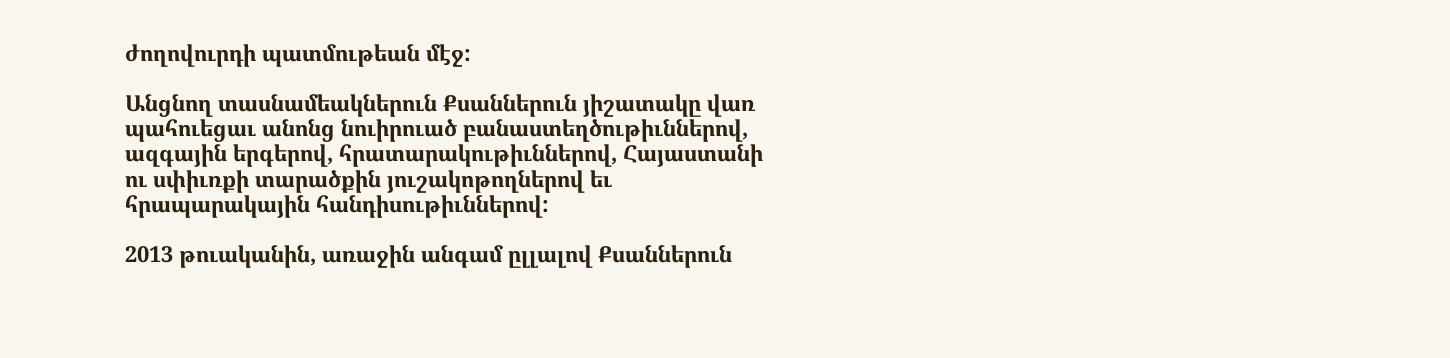ժողովուրդի պատմութեան մէջ:

Անցնող տասնամեակներուն Քսաններուն յիշատակը վառ պահուեցաւ անոնց նուիրուած բանաստեղծութիւններով, ազգային երգերով, հրատարակութիւններով, Հայաստանի ու սփիւռքի տարածքին յուշակոթողներով եւ հրապարակային հանդիսութիւններով:

2013 թուականին, առաջին անգամ ըլլալով Քսաններուն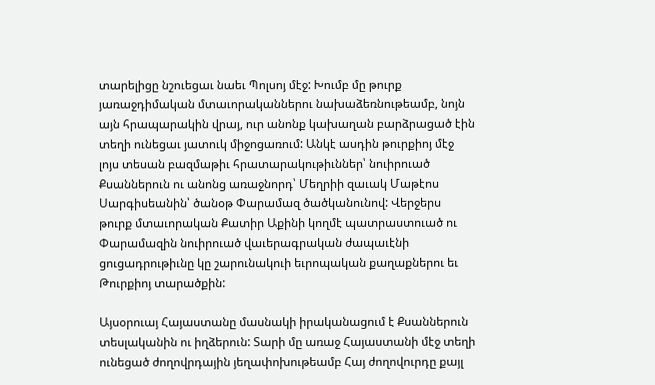տարելիցը նշուեցաւ նաեւ Պոլսոյ մէջ: Խումբ մը թուրք յառաջդիմական մտաւորականներու նախաձեռնութեամբ, նոյն այն հրապարակին վրայ, ուր անոնք կախաղան բարձրացած էին տեղի ունեցաւ յատուկ միջոցառում: Անկէ ասդին թուրքիոյ մէջ լոյս տեսան բազմաթիւ հրատարակութիւններ՝ նուիրուած Քսաններուն ու անոնց առաջնորդ՝ Մեղրիի զաւակ Մաթէոս Սարգիսեանին՝ ծանօթ Փարամազ ծածկանունով: Վերջերս թուրք մտաւորական Քատիր Աքինի կողմէ պատրաստուած ու Փարամազին նուիրուած վաւերագրական ժապաւէնի ցուցադրութիւնը կը շարունակուի եւրոպական քաղաքներու եւ Թուրքիոյ տարածքին:

Այսօրուայ Հայաստանը մասնակի իրականացում է Քսաններուն տեսլականին ու իղձերուն: Տարի մը առաջ Հայաստանի մէջ տեղի ունեցած ժողովրդային յեղափոխութեամբ Հայ ժողովուրդը քայլ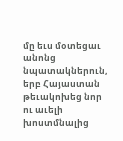մը եւս մօտեցաւ անոնց նպատակներուն, երբ Հայաստան թեւակոխեց նոր ու աւելի խոստմնալից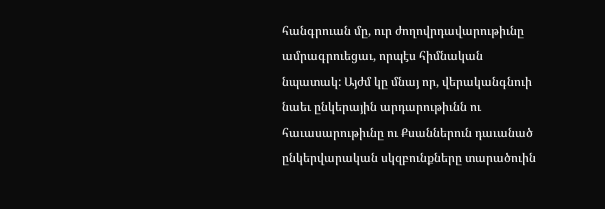հանգրուան մը, ուր ժողովրդավարութիւնը ամրագրուեցաւ, որպէս հիմնական նպատակ: Այժմ կը մնայ որ, վերականգնուի նաեւ ընկերային արդարութիւնն ու հաւասարութիւնը ու Քսաններուն դաւանած ընկերվարական սկզբունքները տարածուին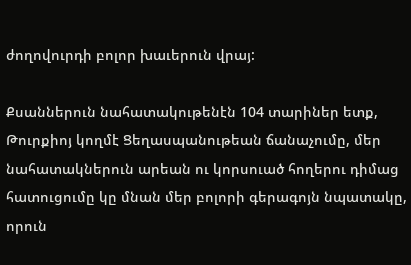ժողովուրդի բոլոր խաւերուն վրայ:

Քսաններուն նահատակութենէն 104 տարիներ ետք, Թուրքիոյ կողմէ Ցեղասպանութեան ճանաչումը, մեր նահատակներուն արեան ու կորսուած հողերու դիմաց հատուցումը կը մնան մեր բոլորի գերագոյն նպատակը, որուն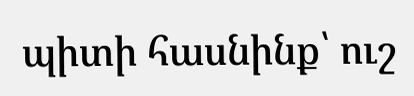պիտի հասնինք՝ ուշ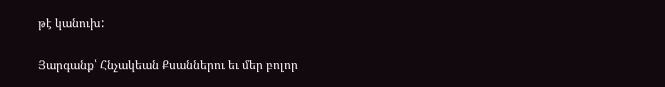թէ կանուխ:

Յարգանք՝ Հնչակեան Քսաններու եւ մեր բոլոր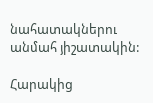նահատակներու անմահ յիշատակին:

Հարակից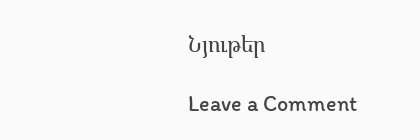Նյութեր

Leave a Comment